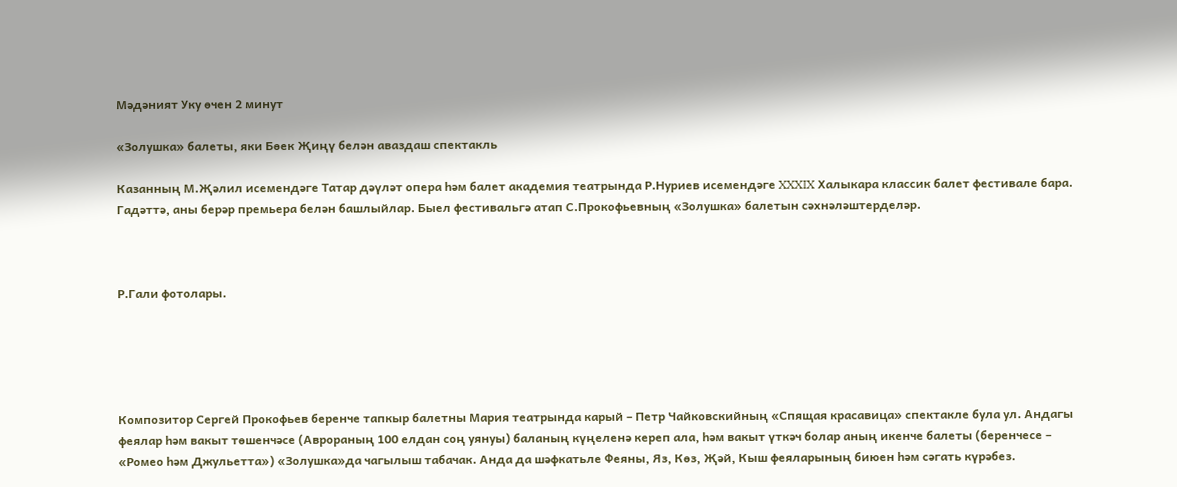Мәдәният Уку өчен 2 минут

«Золушка» балеты, яки Бөек Җиңү белән аваздаш спектакль

Казанның М.Җәлил исемендәге Татар дәүләт опера һәм балет академия театрында Р.Нуриев исемендәге XXXIX Халыкара классик балет фестивале бара. Гадәттә, аны берәр премьера белән башлыйлар. Быел фестивальгә атап С.Прокофьевның «Золушка» балетын сәхнәләштерделәр.



Р.Гали фотолары.





Композитор Сергей Прокофьев беренче тапкыр балетны Мария театрында карый – Петр Чайковскийның «Спящая красавица» спектакле була ул. Андагы феялар һәм вакыт төшенчәсе (Аврораның 100 елдан соң уянуы) баланың күңеленә кереп ала, һәм вакыт үткәч болар аның икенче балеты (беренчесе – «Ромео һәм Джульетта») «Золушка»да чагылыш табачак. Анда да шәфкатьле Феяны, Яз, Көз, Җәй, Кыш феяларының биюен һәм сәгать күрәбез.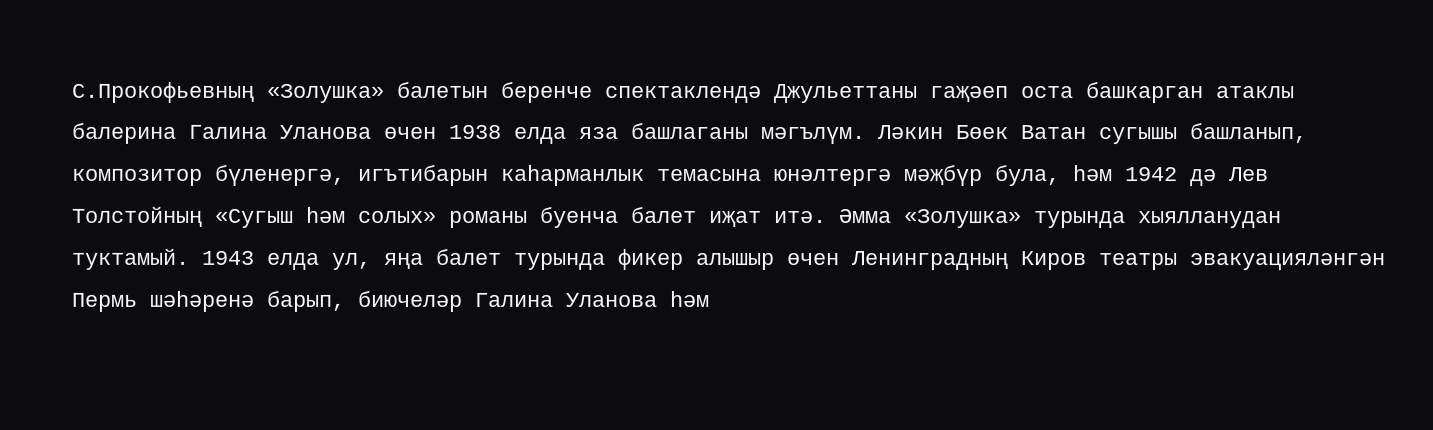С.Прокофьевның «Золушка» балетын беренче спектаклендә Джульеттаны гаҗәеп оста башкарган атаклы балерина Галина Уланова өчен 1938 елда яза башлаганы мәгълүм. Ләкин Бөек Ватан сугышы башланып, композитор бүленергә, игътибарын каһарманлык темасына юнәлтергә мәҗбүр була, һәм 1942 дә Лев Толстойның «Сугыш һәм солых» романы буенча балет иҗат итә. Әмма «Золушка» турында хыялланудан туктамый. 1943 елда ул, яңа балет турында фикер алышыр өчен Ленинградның Киров театры эвакуацияләнгән Пермь шәһәренә барып, биючеләр Галина Уланова һәм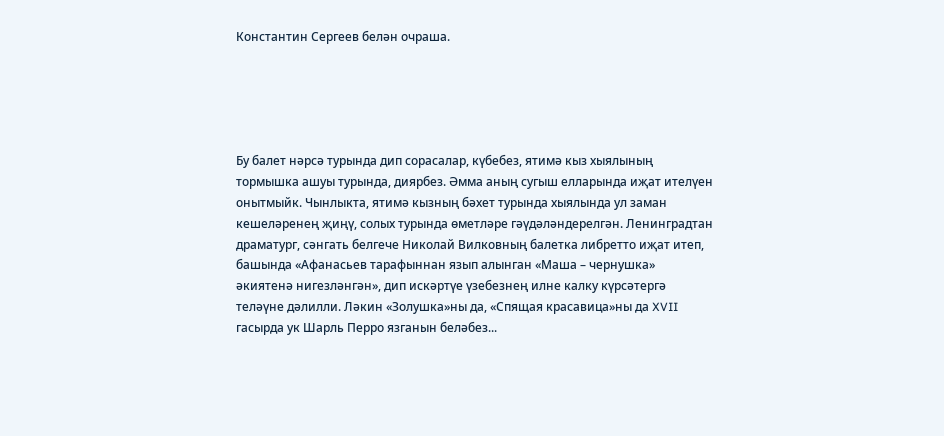Константин Сергеев белән очраша.





Бу балет нәрсә турында дип сорасалар, күбебез, ятимә кыз хыялының тормышка ашуы турында, диярбез. Әмма аның сугыш елларында иҗат ителүен онытмыйк. Чынлыкта, ятимә кызның бәхет турында хыялында ул заман кешеләренең җиңү, солых турында өметләре гәүдәләндерелгән. Ленинградтан драматург, сәнгать белгече Николай Вилковның балетка либретто иҗат итеп, башында «Афанасьев тарафыннан язып алынган «Маша – чернушка» әкиятенә нигезләнгән», дип искәртүе үзебезнең илне калку күрсәтергә теләүне дәлилли. Ләкин «Золушка»ны да, «Спящая красавица»ны да XVII гасырда ук Шарль Перро язганын беләбез...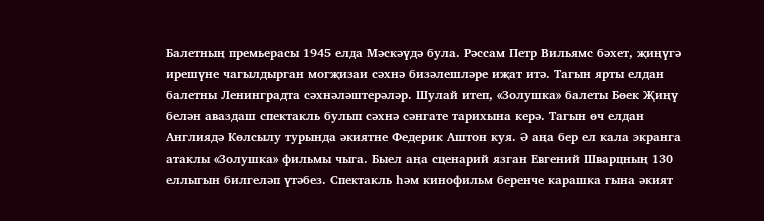Балетның премьерасы 1945 елда Мәскәүдә була. Рәссам Петр Вильямс бәхет, җиңүгә ирешүне чагылдырган могҗизаи сәхнә бизәлешләре иҗат итә. Тагын ярты елдан балетны Ленинградта сәхнәләштерәләр. Шулай итеп, «Золушка» балеты Бөек Җиңү белән аваздаш спектакль булып сәхнә сәнгате тарихына керә. Тагын өч елдан Англиядә Көлсылу турында әкиятне Федерик Аштон куя. Ә аңа бер ел кала экранга атаклы «Золушка» фильмы чыга. Быел аңа сценарий язган Евгений Шварцның 130 еллыгын билгеләп үтәбез. Спектакль һәм кинофильм беренче карашка гына әкият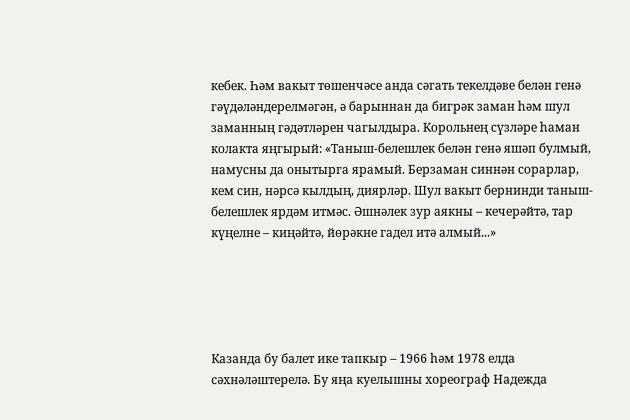кебек. Һәм вакыт төшенчәсе анда сәгать текелдәве белән генә гәүдәләндерелмәгән, ә барыннан да бигрәк заман һәм шул заманның гәдәтләрен чагылдыра. Корольнең сүзләре һаман колакта яңгырый: «Таныш-белешлек белән генә яшәп булмый, намусны да онытырга ярамый. Берзаман синнән сорарлар, кем син, нәрсә кылдың, диярләр. Шул вакыт бернинди таныш-белешлек ярдәм итмәс. Әшнәлек зур аякны – кечерәйтә, тар күңелне – киңәйтә, йөрәкне гадел итә алмый...»





Казанда бу балет ике тапкыр – 1966 һәм 1978 елда сәхнәләштерелә. Бу яңа куелышны хореограф Надежда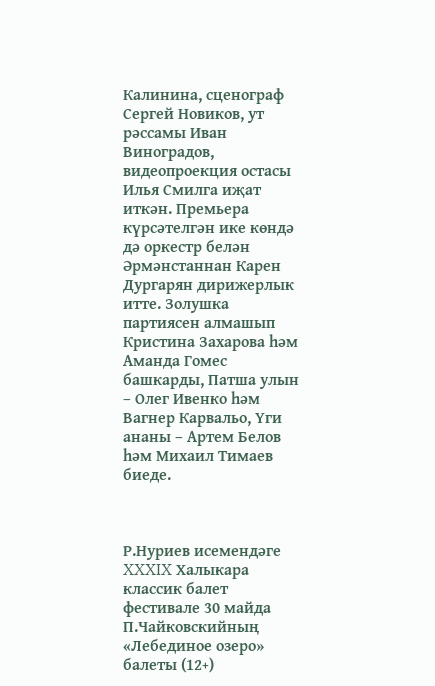Калинина, сценограф Сергей Новиков, ут рәссамы Иван Виноградов, видеопроекция остасы Илья Смилга иҗат иткән. Премьера күрсәтелгән ике көндә дә оркестр белән Әрмәнстаннан Карен Дургарян дирижерлык итте. Золушка партиясен алмашып Кристина Захарова һәм Аманда Гомес башкарды, Патша улын – Олег Ивенко һәм Вагнер Карвальо, Үги ананы – Артем Белов һәм Михаил Тимаев биеде.



Р.Нуриев исемендәге XXXIX Халыкара классик балет фестивале 30 майда П.Чайковскийның «Лебединое озеро» балеты (12+)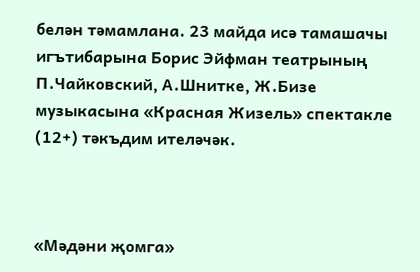белән тәмамлана. 23 майда исә тамашачы игътибарына Борис Эйфман театрының П.Чайковский, А.Шнитке, Ж.Бизе музыкасына «Красная Жизель» спектакле (12+) тәкъдим ителәчәк.



«Мәдәни җомга»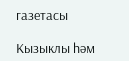газетасы

Кызыклы һәм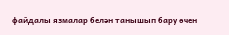файдалы язмалар белән танышып бару өчен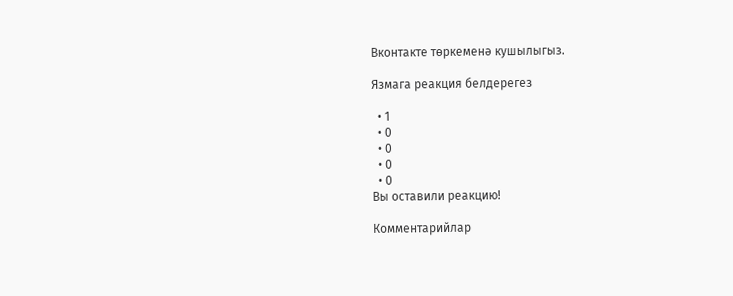Вконтакте төркеменә кушылыгыз.

Язмага реакция белдерегез

  • 1
  • 0
  • 0
  • 0
  • 0
Вы оставили реакцию!

Комментарийлар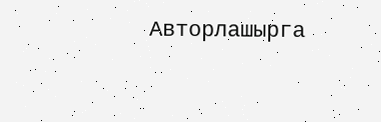Авторлашырга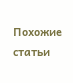Похожие статьи